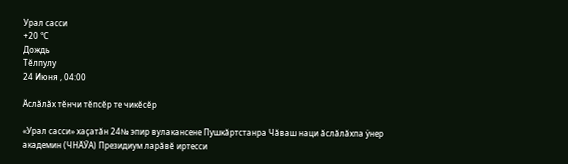Урал сасси
+20 °С
Дождь
Тĕлпулу
24 Июня , 04:00

Ăслăлăх тĕнчи тĕпсĕр те чикĕсĕр

«Урал сасси» хаçатăн 24№ эпир вулакансене Пушкăртстанра Чăваш наци ăслăлăхпа ÿнер академин (ЧНĂӲА) Президиум ларăвĕ иртесси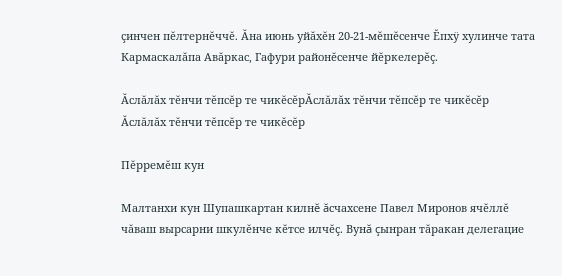çинчен пĕлтернĕччĕ. Ăна июнь уйăхĕн 20-21-мĕшĕсенче Ĕпхÿ хулинче тата Кармаскалăпа Авăркас, Гафури районĕсенче йĕркелерĕç.

Ăслăлăх тĕнчи тĕпсĕр те чикĕсĕрĂслăлăх тĕнчи тĕпсĕр те чикĕсĕр
Ăслăлăх тĕнчи тĕпсĕр те чикĕсĕр

Пĕрремĕш кун

Малтанхи кун Шупашкартан килнĕ ăсчахсене Павел Миронов ячĕллĕ чăваш вырсарни шкулĕнче кĕтсе илчĕç. Вунă çынран тăракан делегацие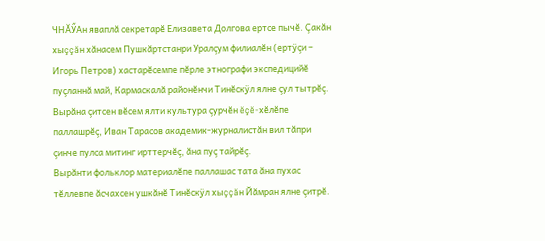ЧНĂӲАн яваплă секретарĕ Елизавета Долгова ертсе пычĕ. Çакăн хыççăн хăнасем Пушкăртстанри Уралçум филиалĕн (ертÿçи – Игорь Петров) хастарĕсемпе пĕрле этнографи экспедицийĕ пуçланнă май, Кармаскалă районĕнчи Тинĕскÿл ялне çул тытрĕç. Вырăна çитсен вĕсем ялти культура çурчĕн ĕçĕ-хĕлĕпе паллашрĕç, Иван Тарасов академик-журналистăн вил тăпри çинче пулса митинг ирттерчĕç, ăна пуç тайрĕç.
Вырăнти фольклор материалĕпе паллашас тата ăна пухас тĕллевпе ăсчахсен ушкăнĕ Тинĕскÿл хыççăн Йăмран ялне çитрĕ.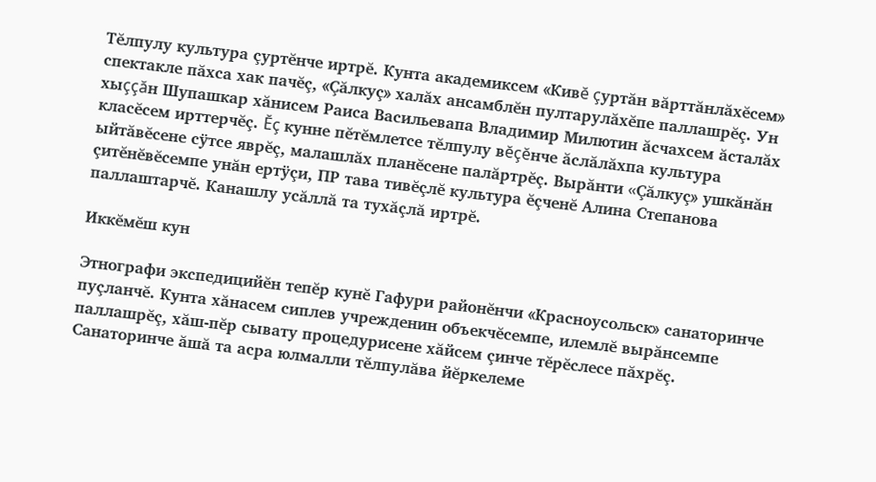Тĕлпулу культура çуртĕнче иртрĕ. Кунта академиксем «Кивĕ çуртăн вăрттăнлăхĕсем» спектакле пăхса хак пачĕç, «Çăлкуç» халăх ансамблĕн пултарулăхĕпе паллашрĕç. Ун хыççăн Шупашкар хăнисем Раиса Васильевапа Владимир Милютин ăсчахсем ăсталăх класĕсем ирттерчĕç. Ĕç кунне пĕтĕмлетсе тĕлпулу вĕçĕнче ăслăлăхпа культура ыйтăвĕсене сÿтсе яврĕç, малашлăх планĕсене палăртрĕç. Вырăнти «Çăлкуç» ушкăнăн çитĕнĕвĕсемпе унăн ертÿçи, ПР тава тивĕçлĕ культура ĕçченĕ Алина Степанова паллаштарчĕ. Канашлу усăллă та тухăçлă иртрĕ.

Иккĕмĕш кун

Этнографи экспедицийĕн тепĕр кунĕ Гафури районĕнчи «Красноусольск» санаторинче пуçланчĕ. Кунта хăнасем сиплев учрежденин объекчĕсемпе, илемлĕ вырăнсемпе паллашрĕç, хăш-пĕр сывату процедурисене хăйсем çинче тĕрĕслесе пăхрĕç. Санаторинче ăшă та асра юлмалли тĕлпулăва йĕркелеме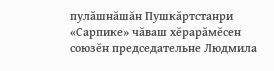пулăшнăшăн Пушкăртстанри «Сарпике» чăваш хĕрарăмĕсен союзĕн председательне Людмила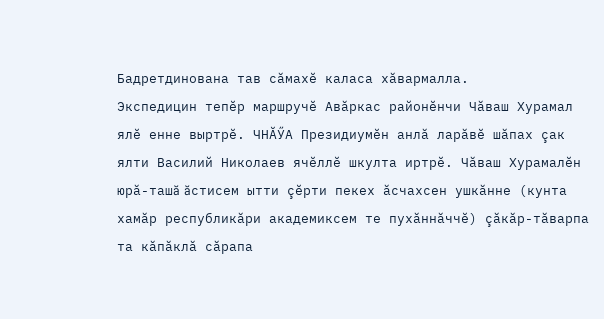Бадретдинована тав сăмахĕ каласа хăвармалла.
Экспедицин тепĕр маршручĕ Авăркас районĕнчи Чăваш Хурамал ялĕ енне выртрĕ. ЧНĂӲА Президиумĕн анлă ларăвĕ шăпах çак ялти Василий Николаев ячĕллĕ шкулта иртрĕ. Чăваш Хурамалĕн юрă-ташă ăстисем ытти çĕрти пекех ăсчахсен ушкăнне (кунта хамăр республикăри академиксем те пухăннăччĕ) çăкăр-тăварпа та кăпăклă сăрапа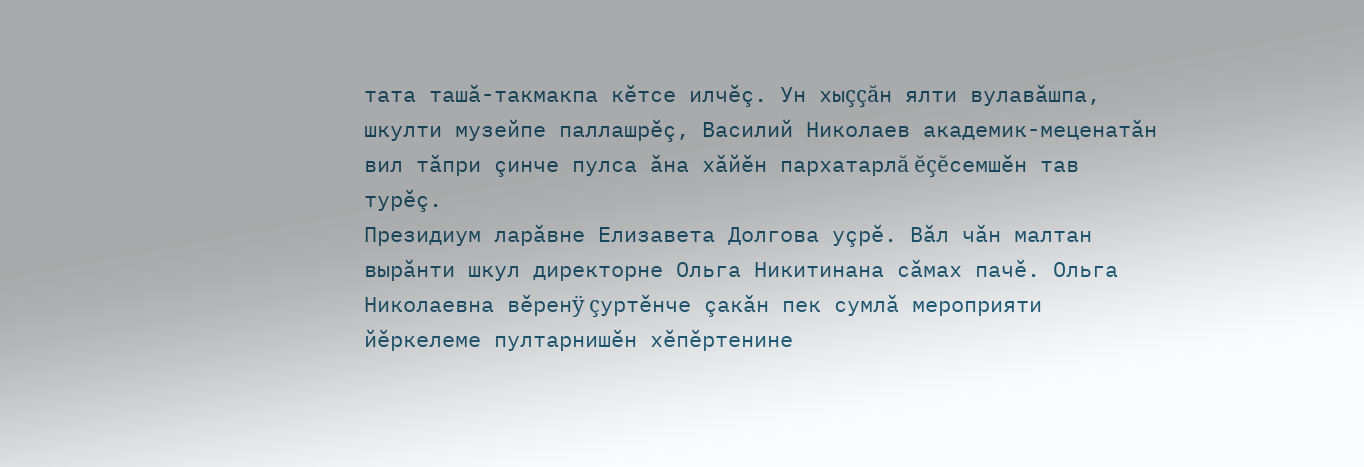тата ташă-такмакпа кĕтсе илчĕç. Ун хыççăн ялти вулавăшпа, шкулти музейпе паллашрĕç, Василий Николаев академик-меценатăн вил тăпри çинче пулса ăна хăйĕн пархатарлă ĕçĕсемшĕн тав турĕç.
Президиум ларăвне Елизавета Долгова уçрĕ. Вăл чăн малтан вырăнти шкул директорне Ольга Никитинана сăмах пачĕ. Ольга Николаевна вĕренÿ çуртĕнче çакăн пек сумлă мероприяти йĕркелеме пултарнишĕн хĕпĕртенине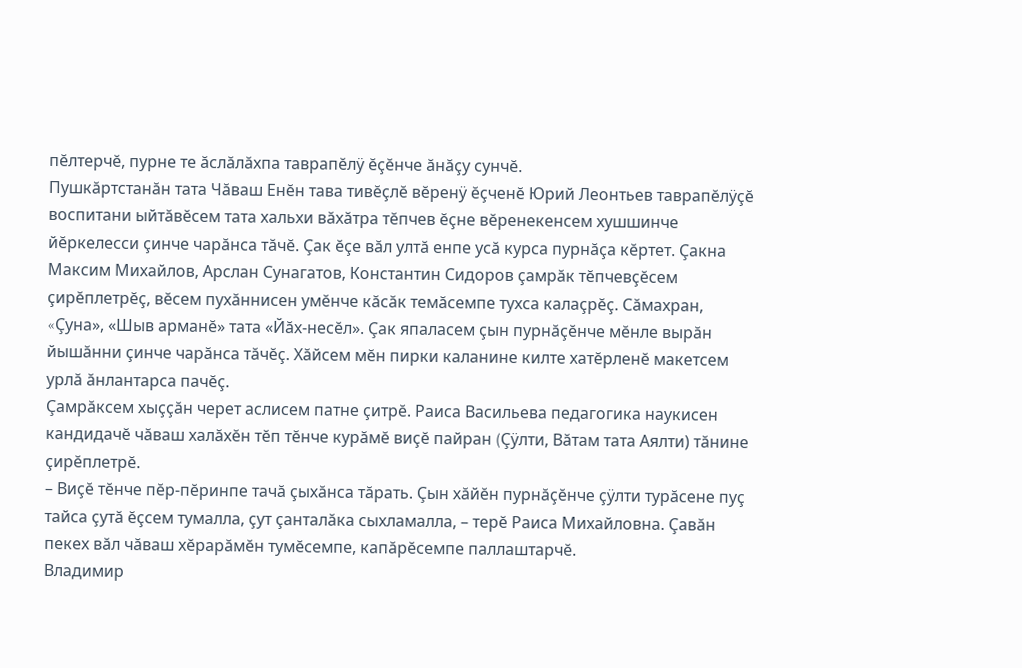пĕлтерчĕ, пурне те ăслăлăхпа таврапĕлÿ ĕçĕнче ăнăçу сунчĕ.
Пушкăртстанăн тата Чăваш Енĕн тава тивĕçлĕ вĕренÿ ĕçченĕ Юрий Леонтьев таврапĕлÿçĕ воспитани ыйтăвĕсем тата хальхи вăхăтра тĕпчев ĕçне вĕренекенсем хушшинче йĕркелесси çинче чарăнса тăчĕ. Çак ĕçе вăл ултă енпе усă курса пурнăçа кĕртет. Çакна Максим Михайлов, Арслан Сунагатов, Константин Сидоров çамрăк тĕпчевçĕсем çирĕплетрĕç, вĕсем пухăннисен умĕнче кăсăк темăсемпе тухса калаçрĕç. Сăмахран, «Çуна», «Шыв арманĕ» тата «Йăх-несĕл». Çак япаласем çын пурнăçĕнче мĕнле вырăн йышăнни çинче чарăнса тăчĕç. Хăйсем мĕн пирки каланине килте хатĕрленĕ макетсем урлă ăнлантарса пачĕç.
Çамрăксем хыççăн черет аслисем патне çитрĕ. Раиса Васильева педагогика наукисен кандидачĕ чăваш халăхĕн тĕп тĕнче курăмĕ виçĕ пайран (Çÿлти, Вăтам тата Аялти) тăнине çирĕплетрĕ.
– Виçĕ тĕнче пĕр-пĕринпе тачă çыхăнса тăрать. Çын хăйĕн пурнăçĕнче çÿлти турăсене пуç тайса çутă ĕçсем тумалла, çут çанталăка сыхламалла, – терĕ Раиса Михайловна. Çавăн пекех вăл чăваш хĕрарăмĕн тумĕсемпе, капăрĕсемпе паллаштарчĕ.
Владимир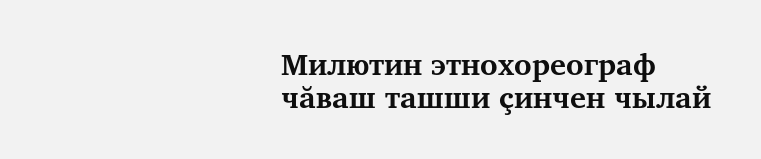Милютин этнохореограф чăваш ташши çинчен чылай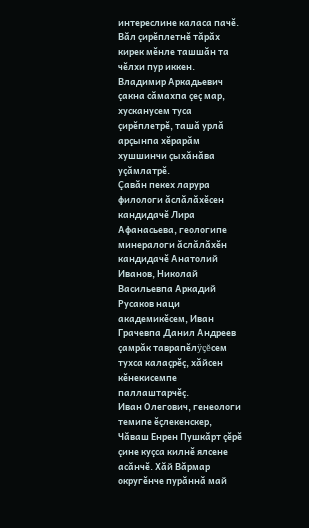интереслине каласа пачĕ. Вăл çирĕплетнĕ тăрăх кирек мĕнле ташшăн та чĕлхи пур иккен. Владимир Аркадьевич çакна сăмахпа çеç мар, хусканусем туса çирĕплетрĕ, ташă урлă арçынпа хĕрарăм хушшинчи çыхăнăва уçăмлатрĕ.
Çавăн пекех ларура филологи ăслăлăхĕсен кандидачĕ Лира Афанасьева, геологипе минералоги ăслăлăхĕн кандидачĕ Анатолий Иванов, Николай Васильевпа Аркадий Русаков наци академикĕсем, Иван Грачевпа Данил Андреев çамрăк таврапĕлÿçĕсем тухса калаçрĕç, хăйсен кĕнекисемпе паллаштарчĕç.
Иван Олегович, генеологи темипе ĕçлекенскер, Чăваш Енрен Пушкăрт çĕрĕ çине куçса килнĕ ялсене асăнчĕ. Хăй Вăрмар округĕнче пурăннă май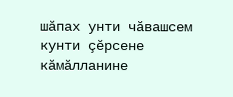шăпах унти чăвашсем кунти çĕрсене кăмăлланине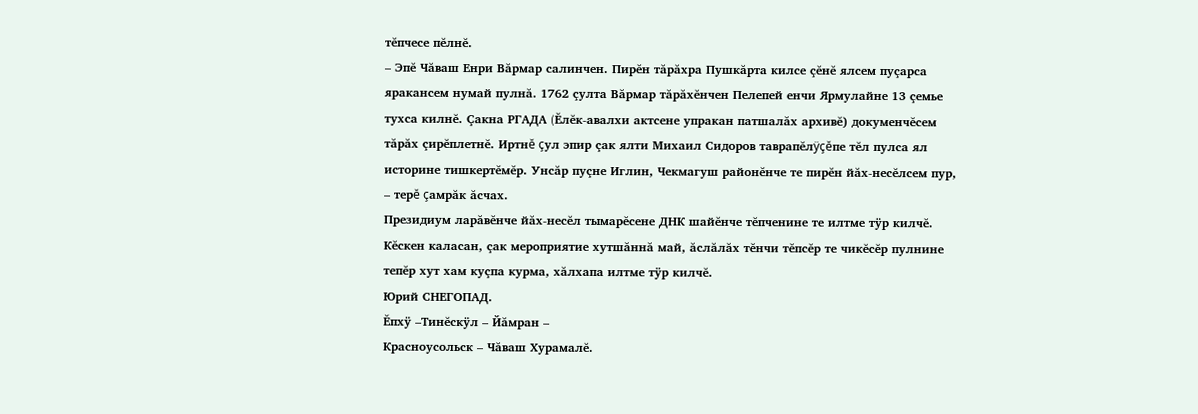тĕпчесе пĕлнĕ.
– Эпĕ Чăваш Енри Вăрмар салинчен. Пирĕн тăрăхра Пушкăрта килсе çĕнĕ ялсем пуçарса яракансем нумай пулнă. 1762 çулта Вăрмар тăрăхĕнчен Пелепей енчи Ярмулайне 13 çемье тухса килнĕ. Çакна РГАДА (Ĕлĕк-авалхи актсене упракан патшалăх архивĕ) докуменчĕсем тăрăх çирĕплетнĕ. Иртнĕ çул эпир çак ялти Михаил Сидоров таврапĕлÿçĕпе тĕл пулса ял историне тишкертĕмĕр. Унсăр пуçне Иглин, Чекмагуш районĕнче те пирĕн йăх-несĕлсем пур, – терĕ çамрăк ăсчах.
Президиум ларăвĕнче йăх-несĕл тымарĕсене ДНК шайĕнче тĕпченине те илтме тÿр килчĕ. Кĕскен каласан, çак мероприятие хутшăннă май, ăслăлăх тĕнчи тĕпсĕр те чикĕсĕр пулнине тепĕр хут хам куçпа курма, хăлхапа илтме тÿр килчĕ.
Юрий СНЕГОПАД.
Ĕпхÿ –Тинĕскÿл – Йăмран –
Красноусольск – Чăваш Хурамалĕ.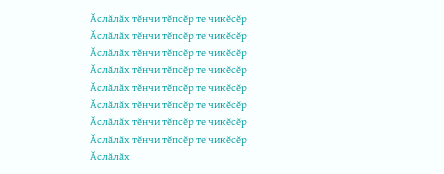Ăслăлăх тĕнчи тĕпсĕр те чикĕсĕр
Ăслăлăх тĕнчи тĕпсĕр те чикĕсĕр
Ăслăлăх тĕнчи тĕпсĕр те чикĕсĕр
Ăслăлăх тĕнчи тĕпсĕр те чикĕсĕр
Ăслăлăх тĕнчи тĕпсĕр те чикĕсĕр
Ăслăлăх тĕнчи тĕпсĕр те чикĕсĕр
Ăслăлăх тĕнчи тĕпсĕр те чикĕсĕр
Ăслăлăх тĕнчи тĕпсĕр те чикĕсĕр
Ăслăлăх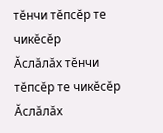тĕнчи тĕпсĕр те чикĕсĕр
Ăслăлăх тĕнчи тĕпсĕр те чикĕсĕр
Ăслăлăх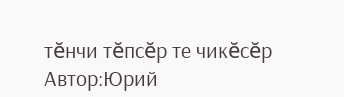тĕнчи тĕпсĕр те чикĕсĕр
Автор:Юрий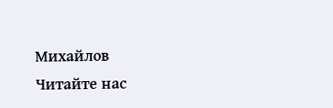Михайлов
Читайте нас